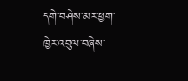དགེ་བཤེས་མར་ཕྱག་ཁྱེར་འབུལ་བཞེས་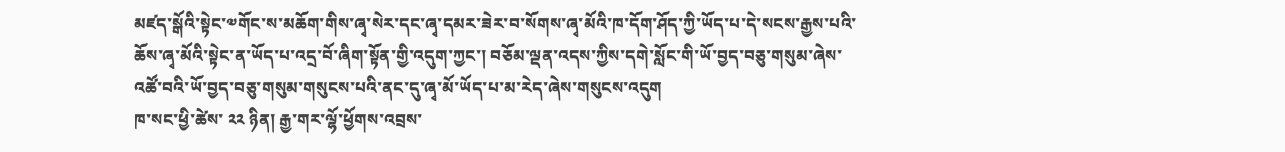མཛད་སྒོའི་སྟེང་༧གོང་ས་མཆོག་གིས་ཞྭ་སེར་དང་ཞྭ་དམར་ཟེར་བ་སོགས་ཞྭ་མོའི་ཁ་དོག་ཤོད་ཀྱི་ཡོད་པ་དེ་སངས་རྒྱས་པའི་ཆོས་ཞྭ་མོའི་སྟེང་ན་ཡོད་པ་འདྲ་བོ་ཞིག་སྟོན་གྱི་འདུག་ཀྱང་། བཅོམ་ལྡན་འདས་ཀྱིས་དགེ་སློང་གི་ཡོ་བྱད་བཅུ་གསུམ་ཞེས་འཚོ་བའི་ཡོ་བྱད་བཅུ་གསུམ་གསུངས་པའི་ནང་དུ་ཞྭ་མོ་ཡོད་པ་མ་རེད་ཞེས་གསུངས་འདུག
ཁ་སང་ཕྱི་ཚེས་ ༢༢ ཉིན། རྒྱ་གར་ལྷོ་ཕྱོགས་འབྲས་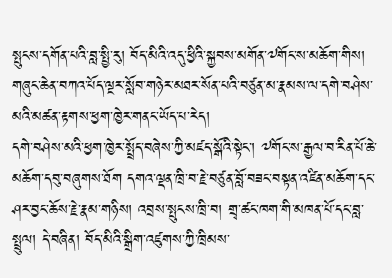སྤུངས་དགོན་པའི་བླ་སྤྱི་རུ། བོད་མིའི་འདུ་ཕྱིའི་སྐྱབས་མགོན་༧གོང་ས་མཆོག་གིས། གཞུང་ཆེན་བཀའ་པོད་ལྔར་སློབ་གཉེར་མཐར་སོན་པའི་བཙུན་མ་རྣམས་ལ་དགེ་བཤེས་མའི་མཚན་རྟགས་ཕྱག་ཁྱེར་གནང་ཡོད་པ་རེད།
དགེ་བཤེས་མའི་ཕྱག་ཁྱེར་སྤྲོད་བཞེས་ཀྱི་མཛད་སྒོའི་སྟེང་། ༧གོང་ས་རྒྱལ་བ་རིན་པོ་ཆེ་མཆོག་དབུ་བཞུགས་ཐོག དགའ་ལྡན་ཁྲི་བ་རྗེ་བཙུན་བློ་བཟང་བསྟན་འཛིན་མཆོག་དང་ཤར་བྱང་ཆོས་རྗེ་རྣམ་གཉིས། འབྲས་སྤུངས་ཁྲི་བ། གྲྭ་ཚང་ཁག་གི་མཁན་པོ་དང་བླ་སྤྲུལ། དེ་བཞིན། བོད་མིའི་སྒྲིག་འཛུགས་ཀྱི་ཁྲིམས་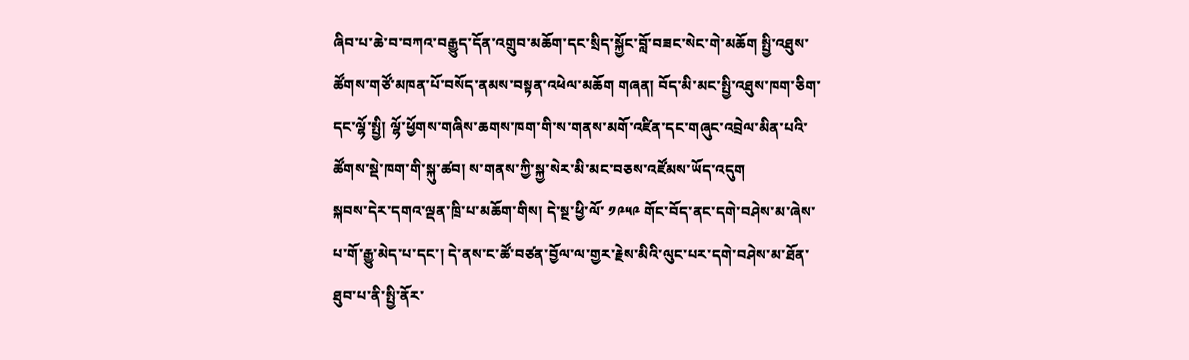ཞིབ་པ་ཆེ་བ་བཀའ་བརྒྱུད་དོན་འགྲུབ་མཆོག་དང་སྲིད་སྐྱོང་བློ་བཟང་སེང་གེ་མཆོག སྤྱི་འཐུས་ཚོགས་གཙོ་མཁན་པོ་བསོད་ནམས་བསྟན་འཕེལ་མཆོག གཞན། བོད་མི་མང་སྤྱི་འཐུས་ཁག་ཅིག་དང་ལྷོ་སྤྱི། ལྷོ་ཕྱོགས་གཞིས་ཆགས་ཁག་གི་ས་གནས་མགོ་འཛིན་དང་གཞུང་འབྲེལ་མིན་པའི་ཚོགས་སྡེ་ཁག་གི་སྐུ་ཚབ། ས་གནས་ཀྱི་སྐྱ་སེར་མི་མང་བཅས་འཛོམས་ཡོད་འདུག
སྐབས་དེར་དགའ་ལྡན་ཁྲི་པ་མཆོག་གིས། དེ་སྔ་ཕྱི་ལོ་ ༡༩༥༩ གོང་བོད་ནང་དགེ་བཤེས་མ་ཞེས་པ་གོ་རྒྱུ་མེད་པ་དང་། དེ་ནས་ང་ཚོ་བཙན་བྱོལ་ལ་གྱར་རྗེས་མིའི་ལུང་པར་དགེ་བཤེས་མ་ཐོན་ཐུབ་པ་ནི་སྤྱི་ནོར་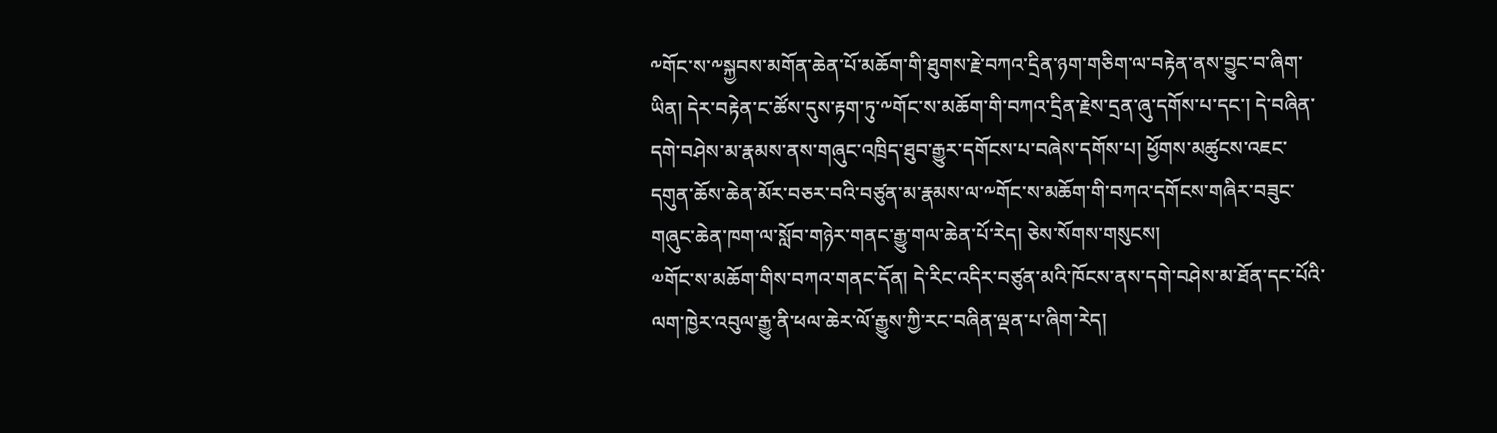༸གོང་ས་༸སྐྱབས་མགོན་ཆེན་པོ་མཆོག་གི་ཐུགས་རྗེ་བཀའ་དྲིན་ཉག་གཅིག་ལ་བརྟེན་ནས་བྱུང་བ་ཞིག་ཡིན། དེར་བརྟེན་ང་ཚོས་དུས་རྟག་ཏུ་༸གོང་ས་མཆོག་གི་བཀའ་དྲིན་རྗེས་དྲན་ཞུ་དགོས་པ་དང་། དེ་བཞིན་དགེ་བཤེས་མ་རྣམས་ནས་གཞུང་འཁྲིད་ཐུབ་རྒྱུར་དགོངས་པ་བཞེས་དགོས་པ། ཕྱོགས་མཚུངས་འཇང་དགུན་ཆོས་ཆེན་མོར་བཅར་བའི་བཙུན་མ་རྣམས་ལ་༸གོང་ས་མཆོག་གི་བཀའ་དགོངས་གཞིར་བཟུང་གཞུང་ཆེན་ཁག་ལ་སློབ་གཉེར་གནང་རྒྱུ་གལ་ཆེན་པོ་རེད། ཅེས་སོགས་གསུངས།
༧གོང་ས་མཆོག་གིས་བཀའ་གནང་དོན། དེ་རིང་འདིར་བཙུན་མའི་ཁོངས་ནས་དགེ་བཤེས་མ་ཐོན་དང་པོའི་ལག་ཁྱེར་འབུལ་རྒྱུ་ནི་ཕལ་ཆེར་ལོ་རྒྱུས་ཀྱི་རང་བཞིན་ལྡན་པ་ཞིག་རེད།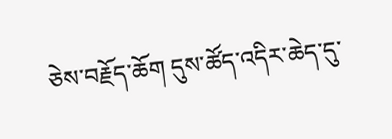ཅེས་བརྗོད་ཆོག དུས་ཚོད་འདིར་ཆེད་དུ་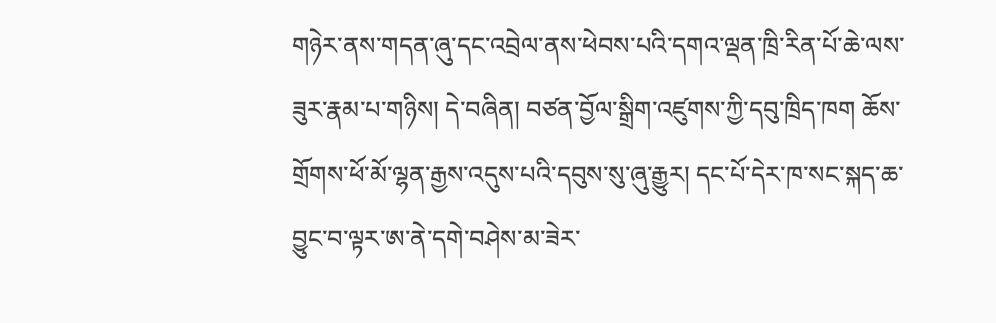གཉེར་ནས་གདན་ཞུ་དང་འབྲེལ་ནས་ཕེབས་པའི་དགའ་ལྡན་ཁྲི་རིན་པོ་ཆེ་ལས་ཟུར་རྣམ་པ་གཉིས། དེ་བཞིན། བཙན་བྱོལ་སྒྲིག་འཛུགས་ཀྱི་དབུ་ཁྲིད་ཁག ཆོས་གྲོགས་ཕོ་མོ་ལྷན་རྒྱས་འདུས་པའི་དབུས་སུ་ཞུ་རྒྱུར། དང་པོ་དེར་ཁ་སང་སྐད་ཆ་བྱུང་བ་ལྟར་ཨ་ནེ་དགེ་བཤེས་མ་ཟེར་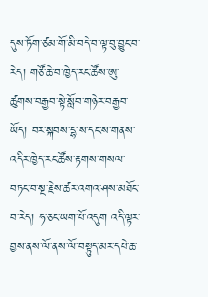དུས་ཏོག་ཙམ་གོ་མི་བདེ་བ་ལྟ་བུ་བྱུང་བ་རེད། གཙོ་ཆེ་བ་ཁྱེད་རང་ཚོས་ཨུ་ཚུགས་བརྒྱབ་སྟེ་སློབ་གཉེར་བརྒྱབ་ཡོད། བར་སྐབས་དྷ་ས་དང་ས་གནས་འདིར་ཁྱེད་རང་ཚོས་རྟགས་གསལ་བཏང་བ་སྔ་རྗེས་ཚར་འགའ་ཤས་མཐོང་བ་རེད། ཧ་ཅང་ཡག་པོ་འདུག འདི་ལྟར་བྱས་ནས་ལོ་ནས་ལོ་བསྟུད་མར་དཔེ་ཆ་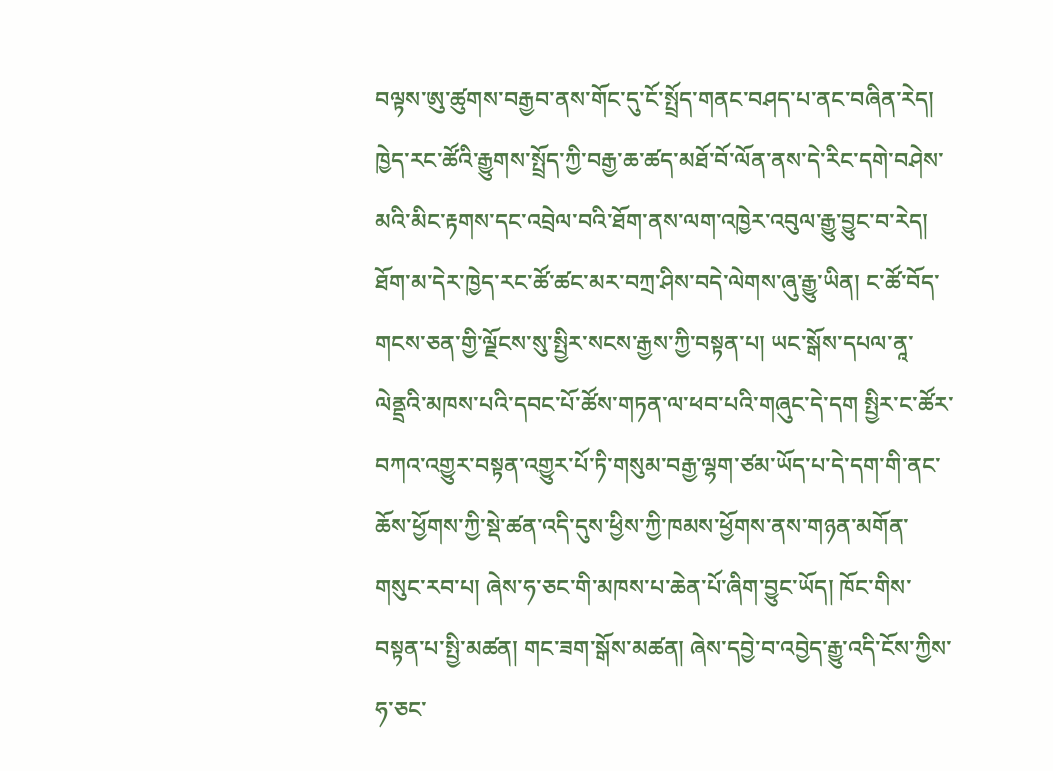བལྟས་ཨུ་ཚུགས་བརྒྱབ་ནས་གོང་དུ་ངོ་སྤྲོད་གནང་བཤད་པ་ནང་བཞིན་རེད། ཁྱེད་རང་ཚོའི་རྒྱུགས་སྤྲོད་ཀྱི་བརྒྱ་ཆ་ཚད་མཐོ་བོ་ལོན་ནས་དེ་རིང་དགེ་བཤེས་མའི་མིང་རྟགས་དང་འབྲེལ་བའི་ཐོག་ནས་ལག་འཁྱེར་འབུལ་རྒྱུ་བྱུང་བ་རེད། ཐོག་མ་དེར་ཁྱེད་རང་ཚོ་ཚང་མར་བཀྲ་ཤིས་བདེ་ལེགས་ཞུ་རྒྱུ་ཡིན། ང་ཚོ་བོད་གངས་ཅན་གྱི་ལྗོངས་སུ་སྤྱིར་སངས་རྒྱས་ཀྱི་བསྟན་པ། ཡང་སྒོས་དཔལ་ནཱ་ལེནྡྲའི་མཁས་པའི་དབང་པོ་ཚོས་གཏན་ལ་ཕབ་པའི་གཞུང་དེ་དག སྤྱིར་ང་ཚོར་བཀའ་འགྱུར་བསྟན་འགྱུར་པོ་ཏི་གསུམ་བརྒྱ་ལྷག་ཙམ་ཡོད་པ་དེ་དག་གི་ནང་ཆོས་ཕྱོགས་ཀྱི་སྡེ་ཚན་འདི་དུས་ཕྱིས་ཀྱི་ཁམས་ཕྱོགས་ནས་གཉན་མགོན་གསུང་རབ་པ། ཞེས་ཧ་ཅང་གི་མཁས་པ་ཆེན་པོ་ཞིག་བྱུང་ཡོད། ཁོང་གིས་བསྟན་པ་སྤྱི་མཚན། གང་ཟག་སྒོས་མཚན། ཞེས་དབྱེ་བ་འབྱེད་རྒྱུ་འདི་ངོས་ཀྱིས་ཧ་ཅང་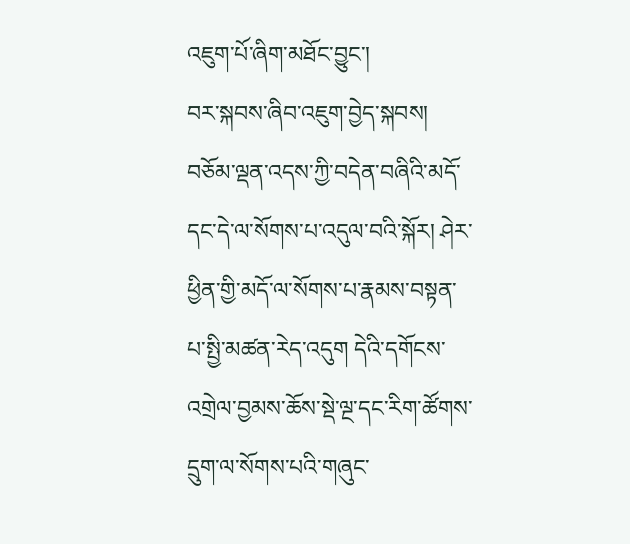འཇུག་པོ་ཞིག་མཐོང་བྱུང་།
བར་སྐབས་ཞིབ་འཇུག་བྱེད་སྐབས། བཅོམ་ལྡན་འདས་ཀྱི་བདེན་བཞིའི་མདོ་དང་དེ་ལ་སོགས་པ་འདུལ་བའི་སྐོར། ཤེར་ཕྱིན་གྱི་མདོ་ལ་སོགས་པ་རྣམས་བསྟན་པ་སྤྱི་མཚན་རེད་འདུག དེའི་དགོངས་འགྲེལ་བྱམས་ཆོས་སྡེ་ལྔ་དང་རིག་ཚོགས་དྲུག་ལ་སོགས་པའི་གཞུང་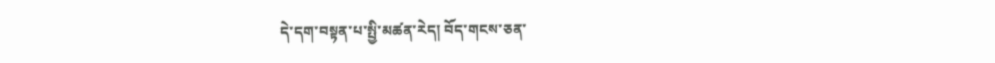དེ་དག་བསྟན་པ་སྤྱི་མཚན་རེད། བོད་གངས་ཅན་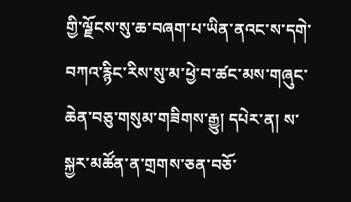གྱི་ལྗོངས་སུ་ཆ་བཞག་པ་ཡིན་ནའང་ས་དགེ་བཀའ་རྙིང་རིས་སུ་མ་ཕྱེ་བ་ཚང་མས་གཞུང་ཆེན་བཅུ་གསུམ་གཟིགས་རྒྱུ། དཔེར་ན། ས་སྐྱར་མཚོན་ན་གྲགས་ཅན་བཅོ་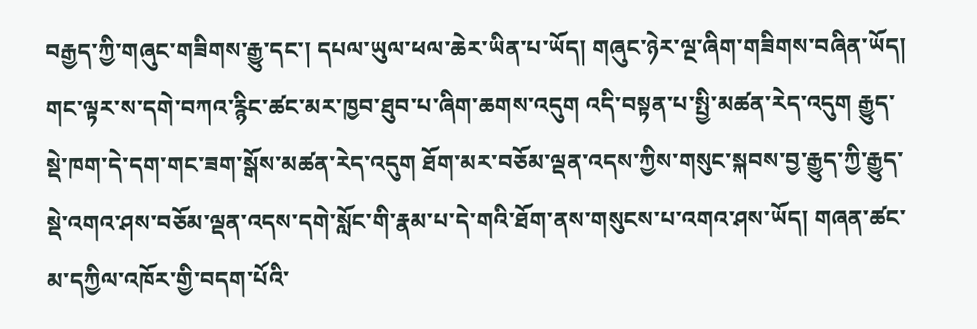བརྒྱད་ཀྱི་གཞུང་གཟིགས་རྒྱུ་དང་། དཔལ་ཡུལ་ཕལ་ཆེར་ཡིན་པ་ཡོད། གཞུང་ཉེར་ལྔ་ཞིག་གཟིགས་བཞིན་ཡོད། གང་ལྟར་ས་དགེ་བཀའ་རྙིང་ཚང་མར་ཁྱབ་ཐུབ་པ་ཞིག་ཆགས་འདུག འདི་བསྟན་པ་སྤྱི་མཚན་རེད་འདུག རྒྱུད་སྡེ་ཁག་དེ་དག་གང་ཟག་སྒོས་མཚན་རེད་འདུག ཐོག་མར་བཅོམ་ལྡན་འདས་ཀྱིས་གསུང་སྐབས་བྱ་རྒྱུད་ཀྱི་རྒྱུད་སྡེ་འགའ་ཤས་བཅོམ་ལྡན་འདས་དགེ་སློང་གི་རྣམ་པ་དེ་གའི་ཐོག་ནས་གསུངས་པ་འགའ་ཤས་ཡོད། གཞན་ཚང་མ་དཀྱིལ་འཁོར་གྱི་བདག་པོའི་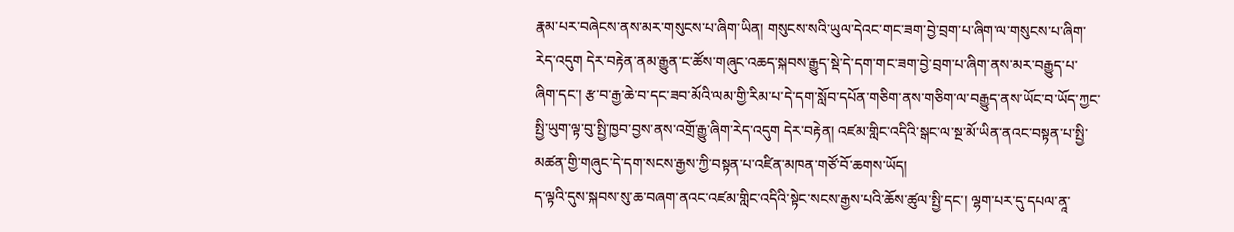རྣམ་པར་བཞེངས་ནས་མར་གསུངས་པ་ཞིག་ཡིན། གསུངས་སའི་ཡུལ་དེའང་གང་ཟག་བྱེ་བྲག་པ་ཞིག་ལ་གསུངས་པ་ཞིག་རེད་འདུག དེར་བརྟེན་ནམ་རྒྱུན་ང་ཚོས་གཞུང་འཆད་སྐབས་རྒྱུད་སྡེ་དེ་དག་གང་ཟག་བྱེ་བྲག་པ་ཞིག་ནས་མར་བརྒྱུད་པ་ཞིག་དང་། རྩ་བ་རྒྱ་ཆེ་བ་དང་ཟབ་མོའི་ལམ་གྱི་རིམ་པ་དེ་དག་སློབ་དཔོན་གཅིག་ནས་གཅིག་ལ་བརྒྱུད་ནས་ཡོང་བ་ཡོད་ཀྱང་སྤྱི་ཡུག་ལྟ་བུ་སྤྱི་ཁྱབ་བྱས་ནས་འགྲོ་རྒྱུ་ཞིག་རེད་འདུག དེར་བརྟེན། འཛམ་གླིང་འདིའི་སྒང་ལ་སྔ་མོ་ཡིན་ནའང་བསྟན་པ་སྤྱི་མཚན་གྱི་གཞུང་དེ་དག་སངས་རྒྱས་ཀྱི་བསྟན་པ་འཛིན་མཁན་གཙོ་བོ་ཆགས་ཡོད།
ད་ལྟའི་དུས་སྐབས་སུ་ཆ་བཞག་ནའང་འཛམ་གླིང་འདིའི་སྟེང་སངས་རྒྱས་པའི་ཆོས་ཚུལ་སྤྱི་དང་། ལྷག་པར་དུ་དཔལ་ནཱ་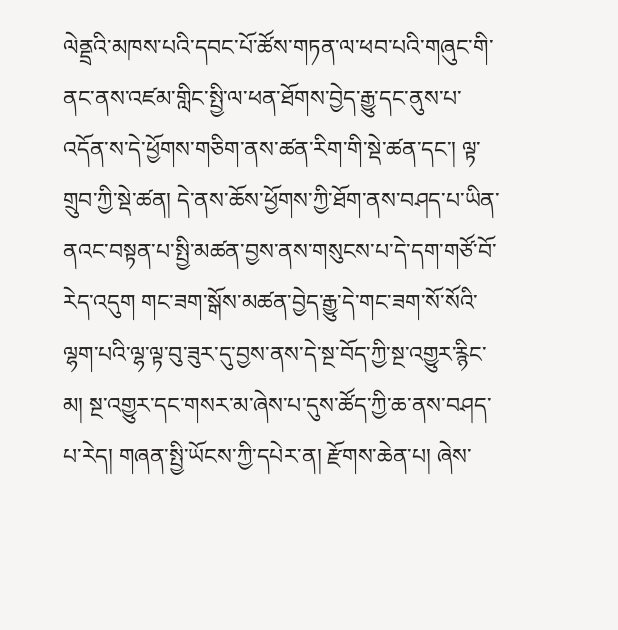ལེནྡྲའི་མཁས་པའི་དབང་པོ་ཚོས་གཏན་ལ་ཕབ་པའི་གཞུང་གི་ནང་ནས་འཛམ་གླིང་སྤྱི་ལ་ཕན་ཐོགས་བྱེད་རྒྱུ་དང་ནུས་པ་འདོན་ས་དེ་ཕྱོགས་གཅིག་ནས་ཚན་རིག་གི་སྡེ་ཚན་དང་། ལྟ་གྲུབ་ཀྱི་སྡེ་ཚན། དེ་ནས་ཆོས་ཕྱོགས་ཀྱི་ཐོག་ནས་བཤད་པ་ཡིན་ནའང་བསྟན་པ་སྤྱི་མཚན་བྱས་ནས་གསུངས་པ་དེ་དག་གཙོ་བོ་རེད་འདུག གང་ཟག་སྒོས་མཚན་བྱེད་རྒྱུ་དེ་གང་ཟག་སོ་སོའི་ལྷག་པའི་ལྷ་ལྟ་བུ་ཟུར་དུ་བྱས་ནས་དེ་སྔ་བོད་ཀྱི་སྔ་འགྱུར་རྙིང་མ། སྔ་འགྱུར་དང་གསར་མ་ཞེས་པ་དུས་ཚོད་ཀྱི་ཆ་ནས་བཤད་པ་རེད། གཞན་སྤྱི་ཡོངས་ཀྱི་དཔེར་ན། རྫོགས་ཆེན་པ། ཞེས་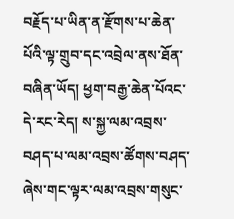བརྗོད་པ་ཡིན་ན་རྫོགས་པ་ཆེན་པོའི་ལྟ་གྲུབ་དང་འབྲེལ་ནས་ཐོན་བཞིན་ཡོད། ཕྱག་བརྒྱ་ཆེན་པོའང་དེ་རང་རེད། ས་སྐྱ་ལམ་འབྲས་བཤད་པ་ལམ་འབྲས་ཚོགས་བཤད་ཞེས་གང་ལྟར་ལམ་འབྲས་གསུང་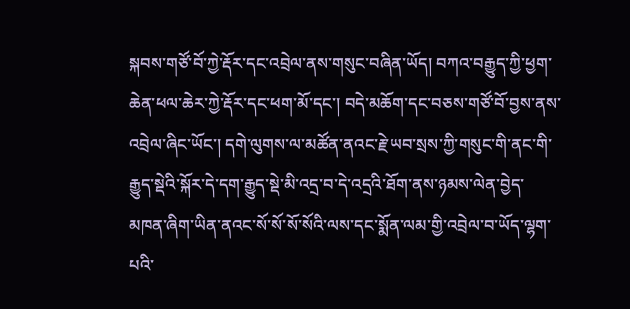སྐབས་གཙོ་བོ་ཀྱེ་རྡོར་དང་འབྲེལ་ནས་གསུང་བཞིན་ཡོད། བཀའ་བརྒྱུད་ཀྱི་ཕྱག་ཆེན་ཕལ་ཆེར་ཀྱེ་རྡོར་དང་ཕག་མོ་དང་། བདེ་མཆོག་དང་བཅས་གཙོ་བོ་བྱས་ནས་འབྲེལ་ཞིང་ཡོང་། དགེ་ལུགས་ལ་མཚོན་ནའང་རྗེ་ཡབ་སྲས་ཀྱི་གསུང་གི་ནང་གི་རྒྱུད་སྡེའི་སྐོར་དེ་དག་རྒྱུད་སྡེ་མི་འདྲ་བ་དེ་འདྲའི་ཐོག་ནས་ཉམས་ལེན་བྱེད་མཁན་ཞིག་ཡིན་ནའང་སོ་སོ་སོ་སོའི་ལས་དང་སྨོན་ལམ་གྱི་འབྲེལ་བ་ཡོད་ལྷག་པའི་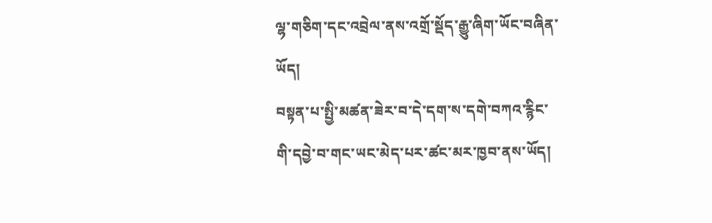ལྷ་གཅིག་དང་འབྲེལ་ནས་འགྲོ་སྡོད་རྒྱུ་ཞིག་ཡོང་བཞིན་ཡོད།
བསྟན་པ་སྤྱི་མཚན་ཟེར་བ་དེ་དག་ས་དགེ་བཀའ་རྙིང་གི་དབྱེ་བ་གང་ཡང་མེད་པར་ཚང་མར་ཁྱབ་ནས་ཡོད།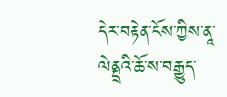དེར་བརྟེན་ངོས་ཀྱིས་ནཱ་ལེནྡྲའི་ཆོ་ས་བརྒྱུད་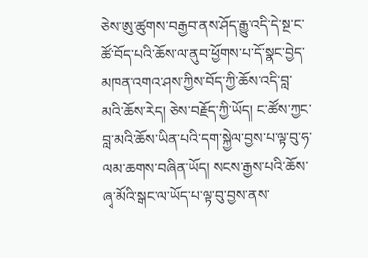ཅེས་ཨུ་ཚུགས་བརྒྱབ་ནས་ཤོད་རྒྱུ་འདི་དེ་སྔ་ང་ཚོ་བོད་པའི་ཆོས་ལ་ནུབ་ཕྱོགས་པ་དོ་སྣང་བྱེད་མཁན་འགའ་ཤས་ཀྱིས་བོད་ཀྱི་ཆོས་འདི་བླ་མའི་ཆོས་རེད། ཅེས་བརྗོད་ཀྱི་ཡོད། ང་ཚོས་ཀྱང་བླ་མའི་ཆོས་ཡིན་པའི་དག་སྐྱེལ་བྱས་པ་ལྟ་བུ་ཧ་ལམ་ཆགས་བཞིན་ཡོད། སངས་རྒྱས་པའི་ཆོས་ཞྭ་མོའི་སྒང་ལ་ཡོད་པ་ལྟ་བུ་བྱས་ནས་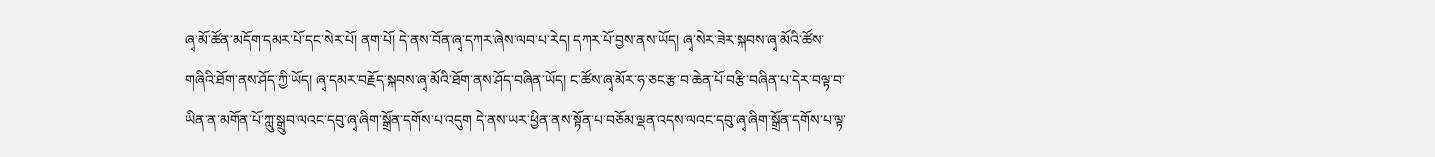ཞྭ་མོ་ཚོན་མདོག་དམར་པོ་དང་སེར་པོ། ནག་པོ། དེ་ནས་བོན་ཞྭ་དཀར་ཞེས་ལབ་པ་རེད། དཀར་པོ་བྱས་ནས་ཡོད། ཞྭ་སེར་ཟེར་སྐབས་ཞྭ་མོའི་ཚོས་གཞིའི་ཐོག་ནས་ཤོད་ཀྱི་ཡོད། ཞྭ་དམར་བརྗོད་སྐབས་ཞྭ་མོའི་ཐོག་ནས་ཤོད་བཞིན་ཡོད། ང་ཚོས་ཞྭ་མོར་ཧ་ཅང་རྩ་བ་ཆེན་པོ་བརྩི་བཞིན་པ་དེར་བལྟ་བ་ཡིན་ན་མགོན་པོ་ཀླུ་སྒྲུབ་ལའང་དབུ་ཞྭ་ཞིག་སྒྲོན་དགོས་པ་འདུག དེ་ནས་ཡར་ཕྱིན་ནས་སྟོན་པ་བཅོམ་ལྡན་འདས་ལའང་དབུ་ཞྭ་ཞིག་སྒྲོན་དགོས་པ་ལྟ་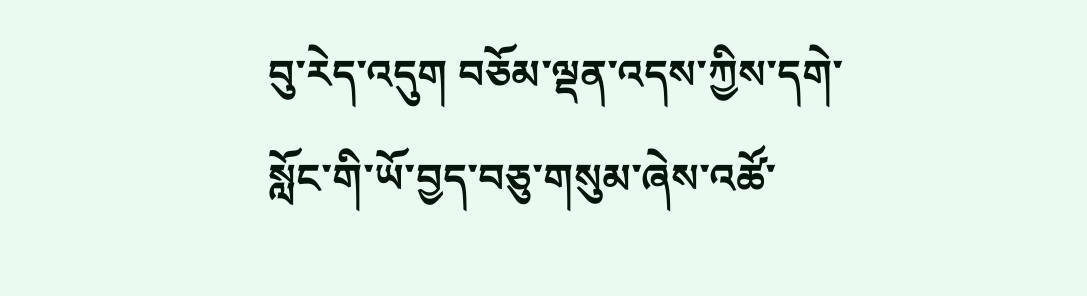བུ་རེད་འདུག བཅོམ་ལྡན་འདས་ཀྱིས་དགེ་སློང་གི་ཡོ་བྱད་བཅུ་གསུམ་ཞེས་འཚོ་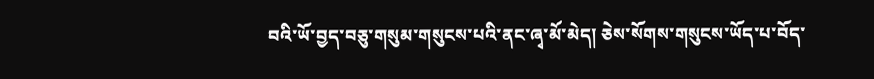བའི་ཡོ་བྱད་བཅུ་གསུམ་གསུངས་པའི་ནང་ཞྭ་མོ་མེད། ཅེས་སོགས་གསུངས་ཡོད་པ་བོད་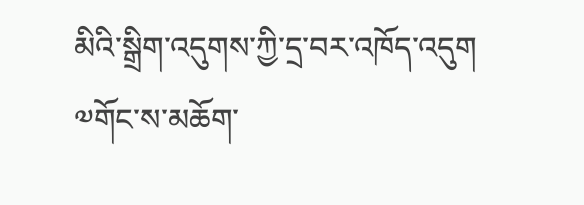མིའི་སྒྲིག་འདུགས་ཀྱི་དྲ་བར་འཁོད་འདུག
༧གོང་ས་མཆོག་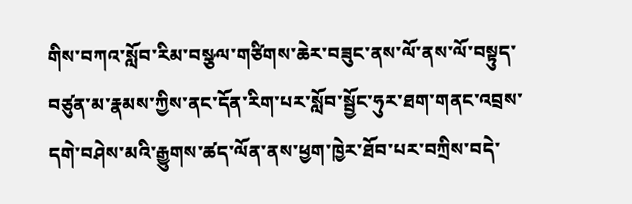གིས་བཀའ་སློབ་རིམ་བསྩལ་གཙིགས་ཆེར་བཟུང་ནས་ལོ་ནས་ལོ་བསྟུད་བཙུན་མ་རྣམས་ཀྱིས་ནང་དོན་རིག་པར་སློབ་སྦྱོང་ཧུར་ཐག་གནང་འབྲས་དགེ་བཤེས་མའི་རྒྱུགས་ཚད་ལོན་ནས་ཕྱག་ཁྱེར་ཐོབ་པར་བཀྲིས་བདེ་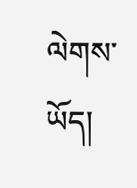ལེགས་ཡོད།